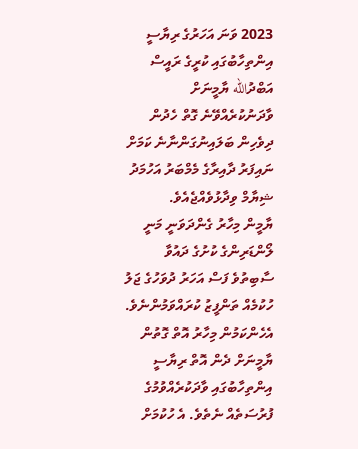2023 ވަނަ އަހަރުގެ ރިޔާސީ އިންތިހާބުގައި ކުރީގެ ރައީސް އަބްދުالله ޔާމީނަށް ވާދަނުކުރެއްވޭނެ ގޮތް ހެދުން ދިވެހިން ބަލައިނުގަންނާނެ ކަމަށް ނައިފަރު ދާއިރާގެ މެމްބަރު އަހުމަދު ޝިޔާމް ވިދާޅުވެއްޖެއެވެ.
ޔާމީން މިހާރު ގެންދަވަނީ މަނީ ލޯންޑަރިންގެ ކުށުގެ ދައުވާ ސާބިތުވެ ފަސް އަހަރު ދުވަހުގެ ޖަލު ހުކުމެއް ތަންފީޒު ކުރައްވަމުންނެވެ. އެހެންކަމުން މިހާރު އޮތް ގޮތުން ޔާމީނަށް ދެން އޮތް ރިޔާސީ އިންތިހާބުގައި ވާދަކުރެއްވުމުގެ ފުރުސަތެއް ނެތެވެ. އެ ހުކުމަށް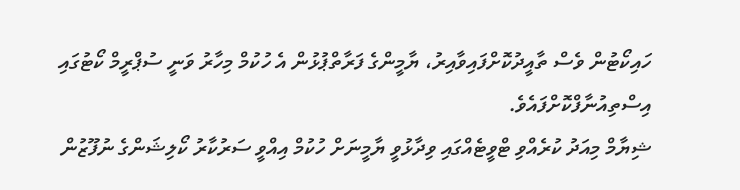ހައިކޯޓުން ވެސް ތާއީދުކޮށްފައިވާއިރު، ޔާމީންގެ ފަރާތްޕުޅުން އެ ހުކުމް މިހާރު ވަނީ ސުޕްރީމް ކޯޓުގައި އިސްތިއުނާފްކޮށްފައެވެ.
ޝިޔާމް މިއަދު ކުރެއްވި ޓްވީޓެއްގައި ވިދާޅުވީ ޔާމީނަށް ހުކުމް އިއްވީ ސަރުކާރު ކޯލިޝަންގެ ނުފޫޒުން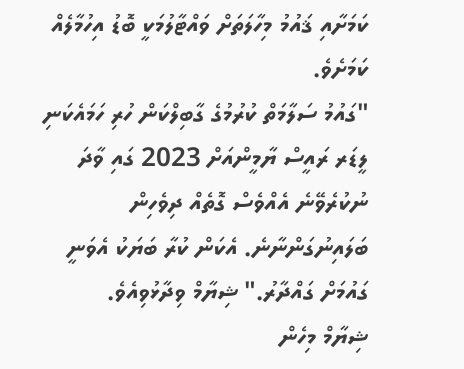ކަމަށާއި ޤައުމު މިހާލަތަށް ވައްޓާލުމަކީ ބޮޑު އިހުމާލެއް ކަމަށެވެ.
"ގައުމު ސަލާމަތް ކުރުމުގެ ގާބިލްކަން ހުރި ހަމައެކަނި ލީޑަރ ރައީސް ޔާމީންއަށް 2023 ގައި ވާދަ ނުކުރެވޭނެ އެއްވެސް ގޮތެއް ދިވެހިން ބަލައިނުގަންނާނެ. އެކަން ކުރާ ބަޔަކު އެވަނީ ގައުމަށް ގައްދާރު." ޝިޔާމް ވިދާޅުވިއެވެ.
ޝިޔާމް މިހެން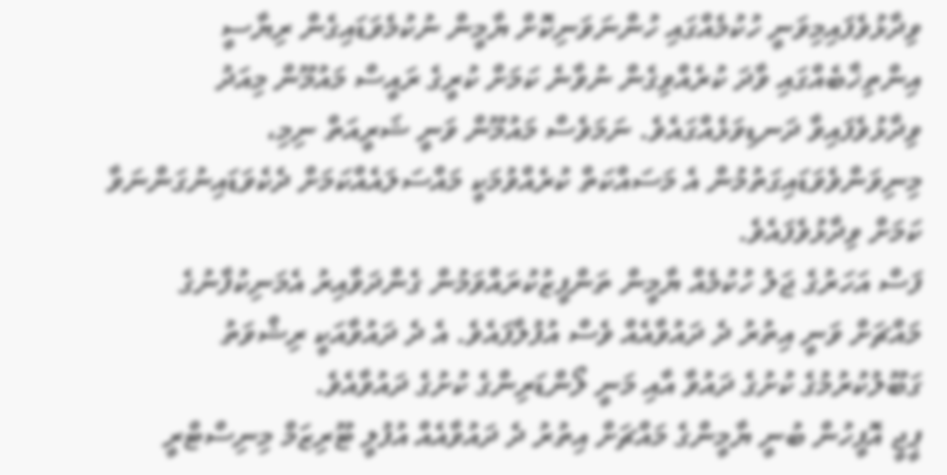ވިދާޅުވެފައިމިވަނީ ހުކުމެއްގައި ހުންނަވަނިކޮށް ޔާމީން ނުކުމެވަޑައިގެން ރިޔާސީ އިންތިޚާބެއްގައި ވާދަ ކުރެއްވިގެން ނުވާނެ ކަމަށް ކުރީގެ ރައީސް މައުމޫން މިއަދު ވިދާޅުވެފައިވާ ދަނޑިވަޅެއްގައެވެ. ނަމަވެސް މައުމޫން ވަނީ ޝަރީއަތް ނިމި، މިނިވަންވެވަޑައިގަތުމުން އެ މަސައްކަތް ކުރެއްވުމަކީ މައްސަލައެއްކަމަށް ދެކެވަޑައިނުގަންނަވާ ކަމަށް ވިދާޅުވެފައެވެ.
ފަސް އަހަރުގެ ޖަލު ހުކުމެއް ޔާމީން ތަންފީޒުކުރައްވަމުން ގެންދަވާއިރު އެމަނިކުފާނުގެ މައްޗަށް ވަނީ އިތުރު ދެ ދައުވާއެއް ވެސް އުފުލާފައެވެ. އެ ދެ ދައުވާއަކީ ރިޝްވަތު ގަބޫލުކުރުމުގެ ކުށުގެ ދައުވާ އާއި މަނީ ލޯންޑަރިންގެ ކުށުގެ ދައުވާއެވެ.
ޕީޖީ އޮފީހުން ބުނީ ޔާމީންގެ މައްޗަށް އިތުރު ދެ ދައުވާއެއް އުފުލީ ޓޫރިޒަމް މިނިސްޓްރީ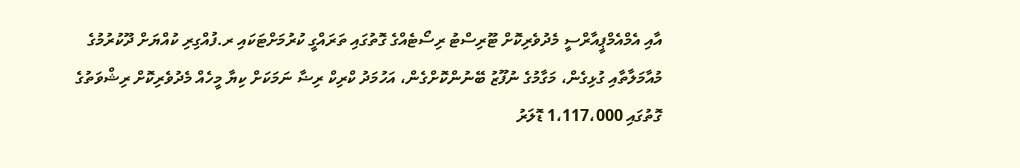އާއި އެމްއެމްޕީއާރްސީ މެދުވެރިކޮށް ޓޫރިސްޓު ރިސޯޓެއްގެ ގޮތުގައި ތަރައްގީ ކުރުމަށްޓަކައި ރ.ފުއްގިރި ކުއްޔަށް ދޫކުރުމުގެ މުއާމަލާތާއި ގުޅިގެން، މަގާމުގެ ނުފޫޒު ބޭނުންކޮށްގެން، އަހުމަދު ކްރިކް ރިޟާ ނަމަކަށް ކިޔާ މީހެއް މެދުވެރިކޮށް ރިޝްވަތުގެ ގޮތުގައި 1،117،000 ޑޮލަރު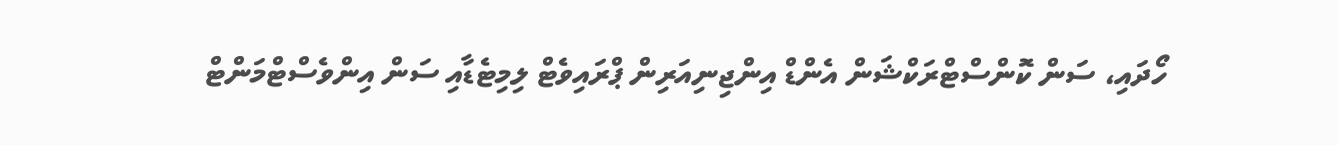ހޯދައި، ސަން ކޮންސްޓްރަކްޝަން އެންޑް އިންޖިނިއަރިން ޕްރައިވެޓް ލިމިޓެޑާއި ސަން އިންވެސްޓްމަންޓް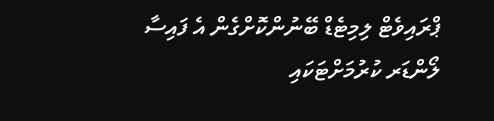ޕްރައިވެޓް ލިމިޓެޑް ބޭނުންކޮށްގެން އެ ފައިސާ ލޯންޑަރ ކުރުމަށްޓަކައި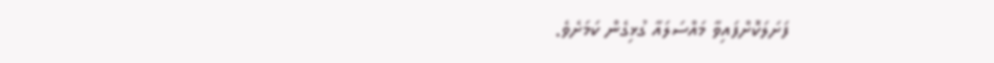ފަށަލަކޮށްފައިވާ މައްސަލައާ ގުޅިގެން ކަމަށެވެ.